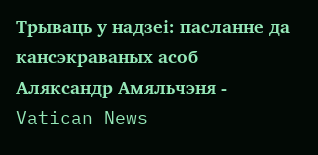Трываць у надзеі: пасланне да кансэкраваных асоб
Аляксандр Амяльчэня - Vatican News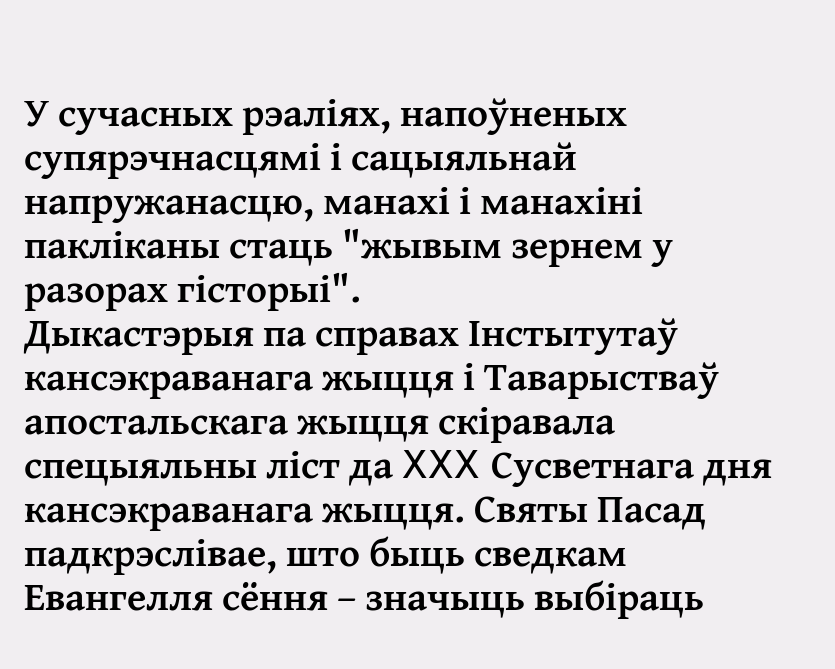У сучасных рэаліях, напоўненых супярэчнасцямі і сацыяльнай напружанасцю, манахі і манахіні пакліканы стаць "жывым зернем у разорах гісторыі".
Дыкастэрыя па справах Інстытутаў кансэкраванага жыцця і Таварыстваў апостальскага жыцця скіравала спецыяльны ліст да XXX Сусветнага дня кансэкраванага жыцця. Святы Пасад падкрэслівае, што быць сведкам Евангелля сёння – значыць выбіраць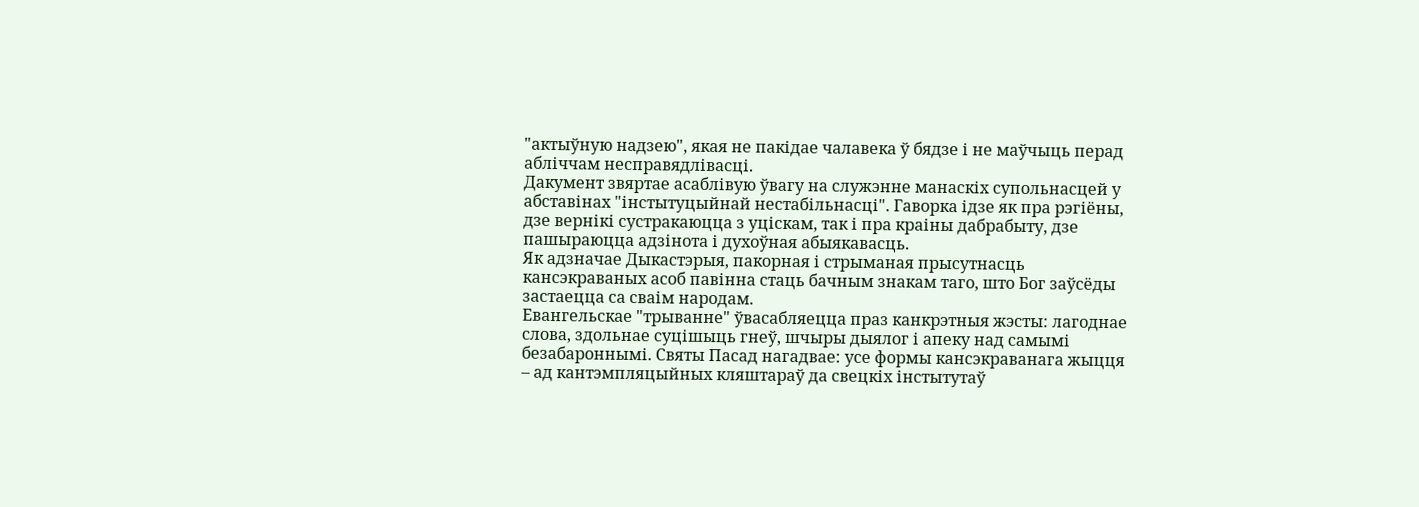"актыўную надзею", якая не пакідае чалавека ў бядзе і не маўчыць перад абліччам несправядлівасці.
Дакумент звяртае асаблівую ўвагу на служэнне манаскіх супольнасцей у абставінах "інстытуцыйнай нестабільнасці". Гаворка ідзе як пра рэгіёны, дзе вернікі сустракаюцца з уціскам, так і пра краіны дабрабыту, дзе пашыраюцца адзінота і духоўная абыякавасць.
Як адзначае Дыкастэрыя, пакорная і стрыманая прысутнасць кансэкраваных асоб павінна стаць бачным знакам таго, што Бог заўсёды застаецца са сваім народам.
Евангельскае "трыванне" ўвасабляецца праз канкрэтныя жэсты: лагоднае слова, здольнае суцішыць гнеў, шчыры дыялог і апеку над самымі безабароннымі. Святы Пасад нагадвае: усе формы кансэкраванага жыцця – ад кантэмпляцыйных кляштараў да свецкіх інстытутаў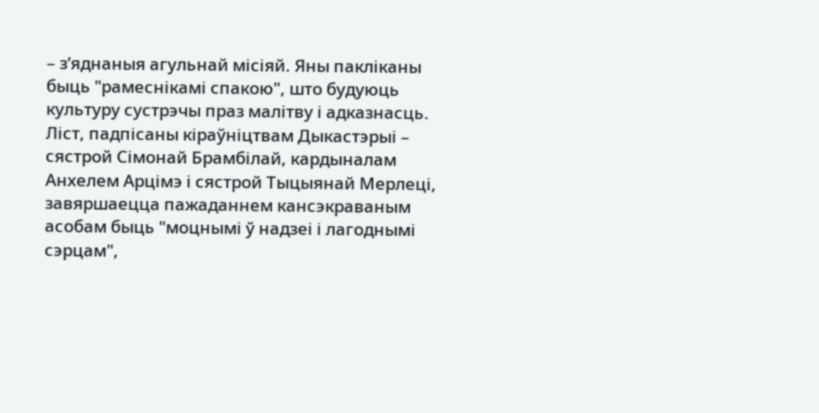– з’яднаныя агульнай місіяй. Яны пакліканы быць "рамеснікамі спакою", што будуюць культуру сустрэчы праз малітву і адказнасць.
Ліст, падпісаны кіраўніцтвам Дыкастэрыі – сястрой Сімонай Брамбілай, кардыналам Анхелем Арцімэ і сястрой Тыцыянай Мерлеці, завяршаецца пажаданнем кансэкраваным асобам быць "моцнымі ў надзеі і лагоднымі сэрцам",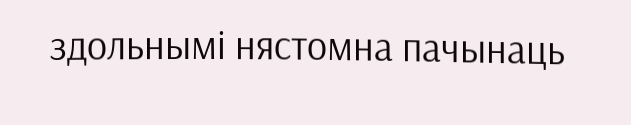здольнымі нястомна пачынаць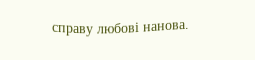справу любові нанова.